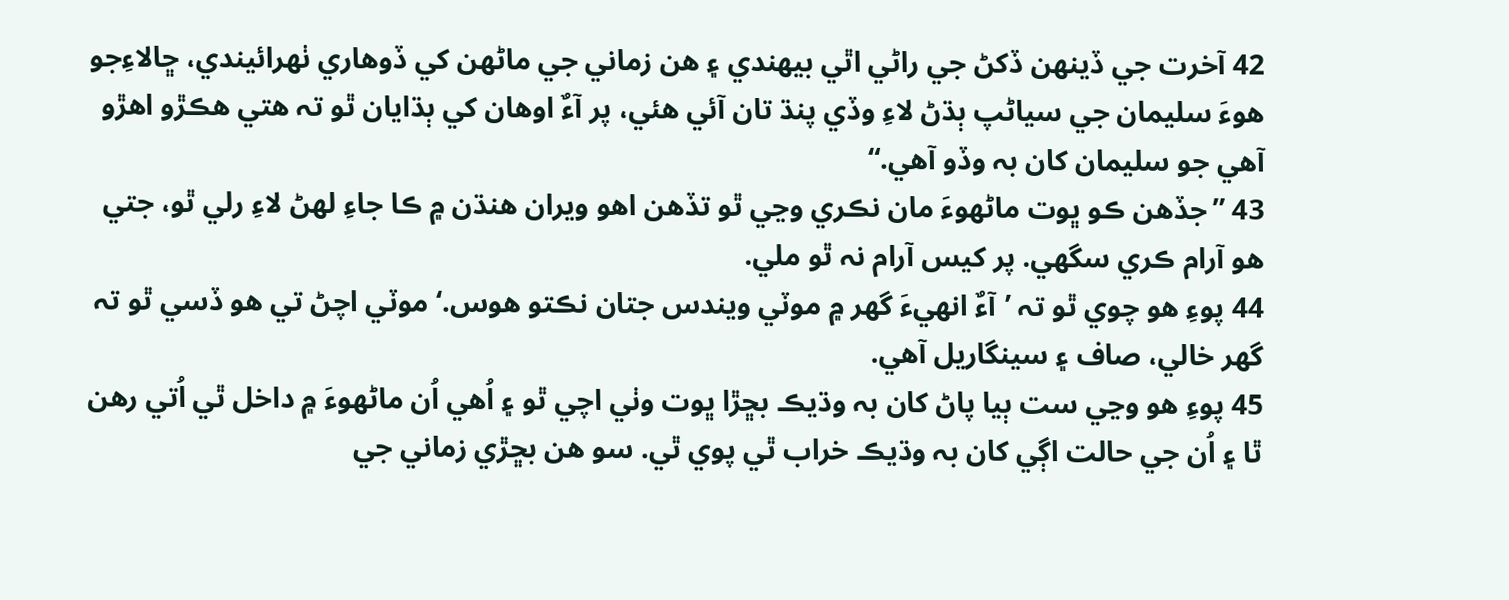42 آخرت جي ڏينھن ڏکڻ جي راڻي اٿي بيھندي ۽ ھن زماني جي ماڻھن کي ڏوھاري ٺھرائيندي، ڇالاءِجو ھوءَ سليمان جي سياڻپ ٻڌڻ لاءِ وڏي پنڌ تان آئي ھئي، پر آءٌ اوھان کي ٻڌايان ٿو تہ ھتي ھڪڙو اھڙو آھي جو سليمان کان بہ وڏو آھي.“
43 ”جڏھن ڪو ڀوت ماڻھوءَ مان نڪري وڃي ٿو تڏھن اھو ويران ھنڌن ۾ ڪا جاءِ لھڻ لاءِ رلي ٿو، جتي ھو آرام ڪري سگھي. پر کيس آرام نہ ٿو ملي.
44 پوءِ ھو چوي ٿو تہ ’آءٌ انھيءَ گھر ۾ موٽي ويندس جتان نڪتو ھوس.‘ موٽي اچڻ تي ھو ڏسي ٿو تہ گھر خالي، صاف ۽ سينگاريل آھي.
45 پوءِ ھو وڃي ست ٻيا پاڻ کان بہ وڌيڪ بڇڙا ڀوت وٺي اچي ٿو ۽ اُھي اُن ماڻھوءَ ۾ داخل ٿي اُتي رھن ٿا ۽ اُن جي حالت اڳي کان بہ وڌيڪ خراب ٿي پوي ٿي. سو ھن بڇڙي زماني جي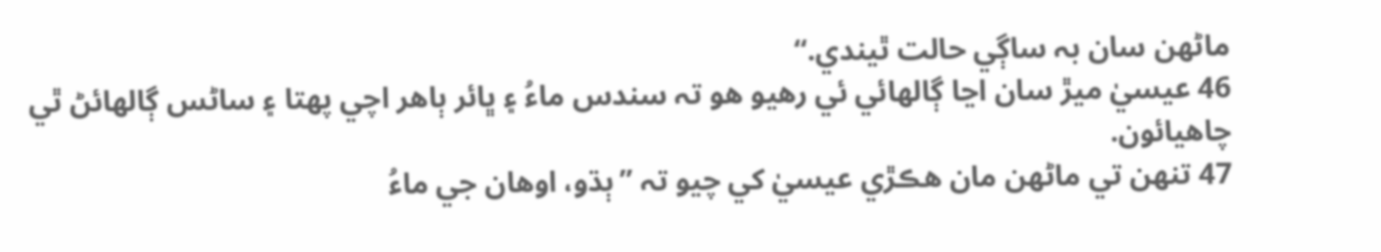ماڻھن سان بہ ساڳي حالت ٿيندي.“
46 عيسيٰ ميڙ سان اڃا ڳالھائي ئي رھيو ھو تہ سندس ماءُ ۽ ڀائر ٻاھر اچي پھتا ۽ ساڻس ڳالھائڻ ٿي چاھيائون.
47 تنھن تي ماڻھن مان ھڪڙي عيسيٰ کي چيو تہ ”ٻڌو، اوھان جي ماءُ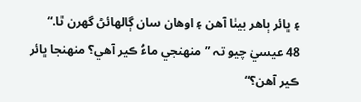۽ ڀائر ٻاھر بيٺا آھن ۽ اوھان سان ڳالھائڻ گھرن ٿا.“
48 عيسيٰ چيو تہ ”منھنجي ماءُ ڪير آھي؟ منھنجا ڀائر ڪير آھن؟“